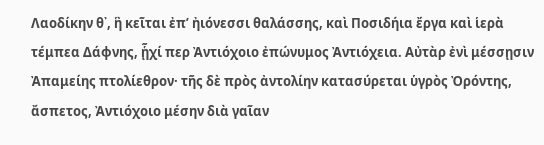Λαοδίκην θ᾿, ἣ κεῖται ἐπʼ ἠιόνεσσι θαλάσσης, καὶ Ποσιδήια ἔργα καὶ ἱερὰ τέμπεα Δάφνης, ᾗχί περ Ἀντιόχοιο ἐπώνυμος Ἀντιόχεια. Αὐτὰρ ἐνὶ μέσσῃσιν Ἀπαμείης πτολίεθρον· τῆς δὲ πρὸς ἀντολίην κατασύρεται ὑγρὸς Ὀρόντης, ἄσπετος, Ἀντιόχοιο μέσην διὰ γαῖαν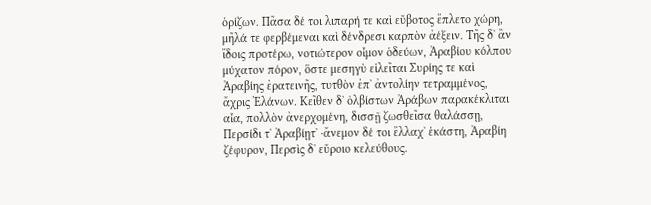ὁρίζων. Πᾶσα δέ τοι λιπαρή τε καὶ εὔβοτος ἔπλετο χώρη, μῆλά τε φερβέμεναι καὶ δένδρεσι καρπὸν ἀέξειν. Τῆς δʼ ἂν ἴδοις προτέρω, νοτιώτερον οἶμον ὁδεύων, Ἀραβίου κόλπου μύχατον πόρον, ὅστε μεσηγὺ εἱλεῖται Συρίης τε καὶ Ἀραβίης ἐρατεινῆς, τυτθὸν ἐπ᾿ ἀντολίην τετραμμένος, ἄχρις Ἐλάνων. Κεῖθεν δʼ ὀλβίστων Ἀράβων παρακέκλιται αἶα, πολλὸν ἀνερχομένη, δισσῇ ζωσθεῖσα θαλάσσῃ, Περσίδι τʼ Ἀραβίῃτʼ ·ἄνεμον δέ τοι ἔλλαχ᾿ ἑκάστη, Ἀραβίη ζέφυρον, Περσὶς δʼ εὔροιο κελεύθους.